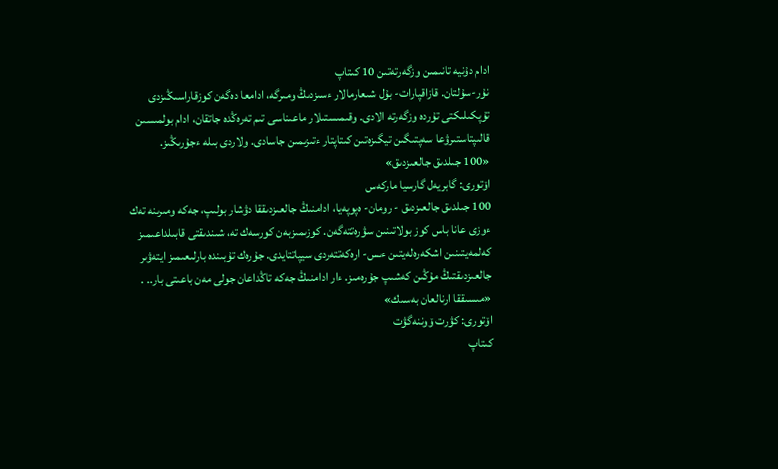ادام دۇنيە تانىمىن وزگەرتەتىن 10 كىتاپ
نۇر-سۇلتان. قازاقپارات- بۇل شىعارمالار ءسىزدىڭ ومىرگە، ادامعا دەگەن كوزقاراسىڭىزدى تۇپكىلىكتى تۇردە وزگەرتە الادى. وقىمىستىلار ماعىناسى تىم تەرەڭدە جاتقان، ادام بولمىسىن قالىپتاستىرۋعا سەپتىگىن تيگىزەتىن كىتاپتار ءتىزىمىن جاسادى. ولاردى بىلە ءجۇرىڭىز.
«100 جىلدىق جالعىزدىق»
اۆتورى: گابريەل گارسيا ماركەس
100 جىلدىق جالعىزدىق - رومان- ەپوپەيا، ادامنىڭ جالعىزدىققا دۋشار بولىپ، جەكە ومىرىنە تەك ءوزى عانا باس كوز بولاتىنىن سۋرەتتەگەن. كوزىمىزبەن كورسەك تە، شىندىقتى قابىلداعىمىز كەلمەيتىنىن اشكەرەلەيتىن ءىس- ارەكەتتەردى سيپاتتايدى. جۇرەك تۇبىندە بارلىعىمىز ايتەۋىر جالعىزدىقتىڭ مۇڭىن كەشىپ جۇرەمىز. ءار ادامنىڭ جەكە تاڭداعان جولى مەن باعىتى بار.. .
«مىسىققا ارنالعان بەسىك»
اۆتورى: كۋرت ۆوننەگۋت
كىتاپ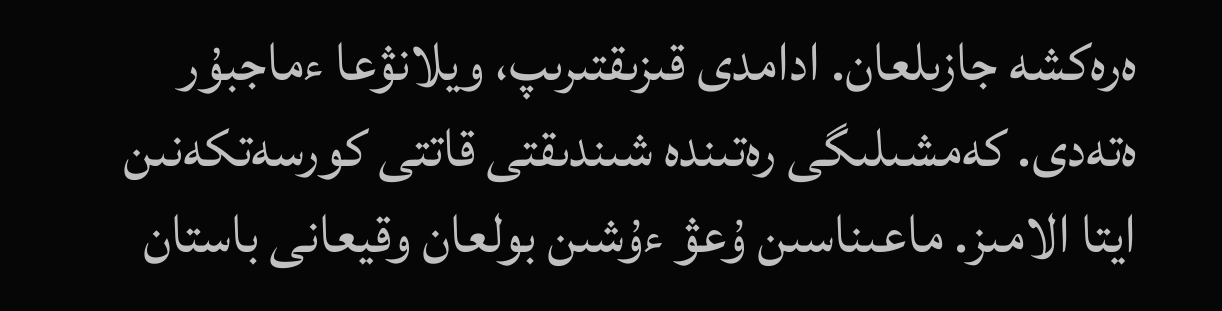ەرەكشە جازىلعان. ادامدى قىزىقتىرىپ، ويلانۋعا ءماجبۇر ەتەدى. كەمشىلىگى رەتىندە شىندىقتى قاتتى كورسەتكەنىن ايتا الامىز. ماعىناسىن ۇعۋ ءۇشىن بولعان وقيعانى باستان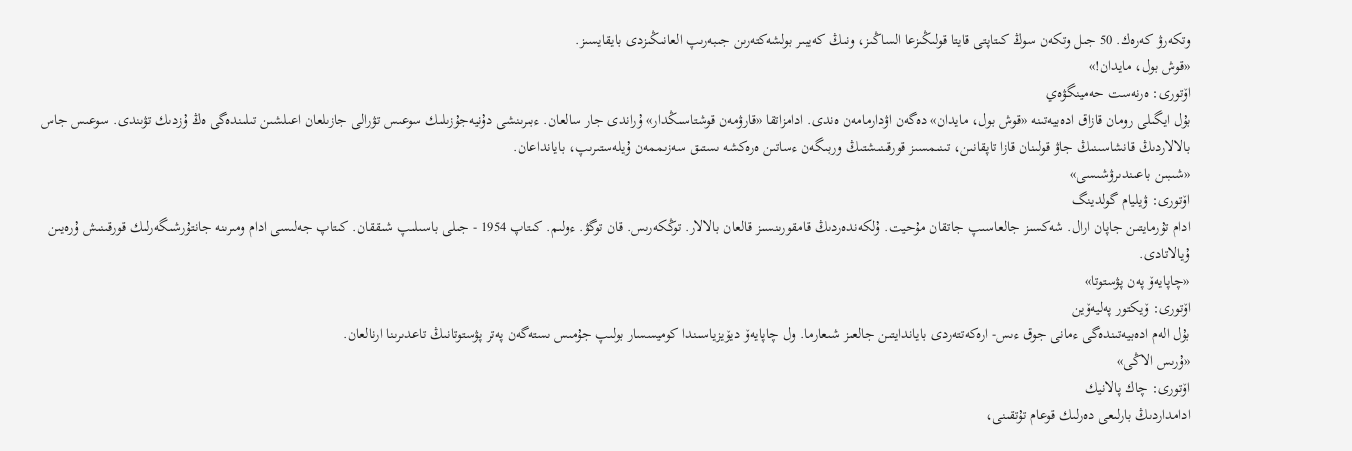وتكەرۋ كەرەك. 50 جىل وتكەن سوڭ كىتاپتى قايتا قولىڭىزعا الساڭىز، ونىڭ كەيبىر بولشەكتەرىن جىبەرىپ العانىڭىزدى بايقايسىز.
«قوش بول، مايدان!»
اۆتورى: ەرنەست حەمينگۋەي
بۇل ايگىلى رومان قازاق ادەبيەتىنە «قوش بول، مايدان» دەگەن اۋدارمامەن ەندى. ادامزاتقا «قارۋمەن قوشتاسىڭدار» ۇراندى جار سالعان. ءبىرىنشى دۇنيەجۇزىلىك سوعىس تۋرالى جازىلعان اعىلشىن تىلىندەگى ەڭ ۇزدىك تۋىندى. سوعىس جاس بالالاردىڭ قانشاسىنىڭ جاۋ قولىنان قازا تاپقانىن، تىنىمسىز قورقىنىشتىڭ وربىگەن ءساتىن ەرەكشە ىستىق سەزىممەن ۇيلەستىرىپ، بايانداعان.
«شىبىن باعىندىرۋشىسى»
اۆتورى: ۋيليام گولدينگ
ادام تۇرمايتىن جاپان ارال. شەكسىز جالعاسىپ جاتقان مۇحيت. ۇلكەندەردىڭ قامقورىنسىز قالعان بالالار. توڭكەرىس. قان توگۋ. ءولىم. كىتاپ 1954 - جىلى باسىلىپ شىققان. كىتاپ جەلىسى ادام ومىرىنە جانتۇرشىگەرلىك قورقىنىش ۇرەيىن ۇيالاتادى.
«چاپايەۆ پەن پۋستوتا»
اۆتورى: ۆيكتور پەليەۆين
بۇل الەم ادەبيەتىندەگى ءمانى جوق ءىس- ارەكەتتەردى باياندايتىن جالعىز شىعارما. ول چاپايەۆ ديۆيزياسىندا كوميسسار بولىپ جۇمىس ىستەگەن پەتر پۋستوتانىڭ تاعدىرىنا ارنالعان.
«ۇرىس الاڭى»
اۆتورى: چاك پالانيك
ادامداردىڭ بارلىعى دەرلىك قوعام تۇتقىنى،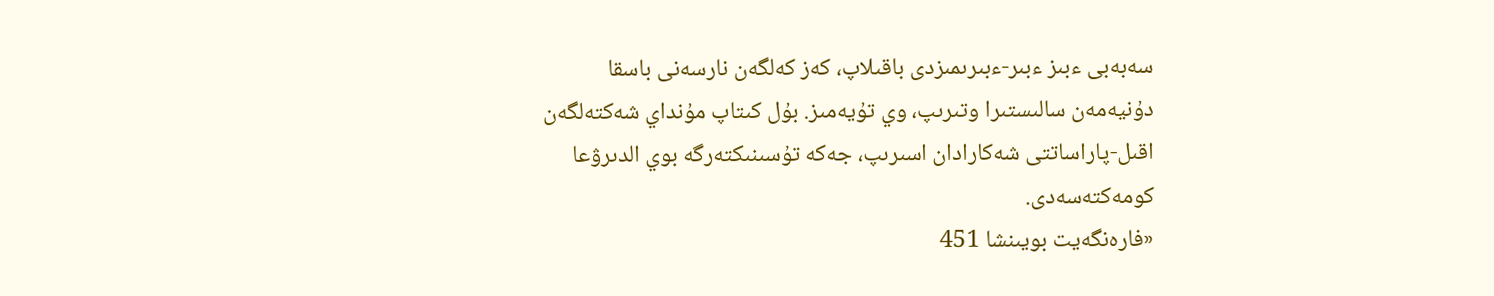سەبەبى ءبىز ءبىر-ءبىرىمىزدى باقىلاپ، كەز كەلگەن نارسەنى باسقا دۇنيەمەن سالىستىرا وتىرىپ، وي تۇيەمىز. بۇل كىتاپ مۇنداي شەكتەلگەن اقىل-پاراساتتى شەكارادان اسىرىپ، جەكە تۇسىنىكتەرگە بوي الدىرۋعا كومەكتەسەدى.
«فارەنگەيت بويىنشا 451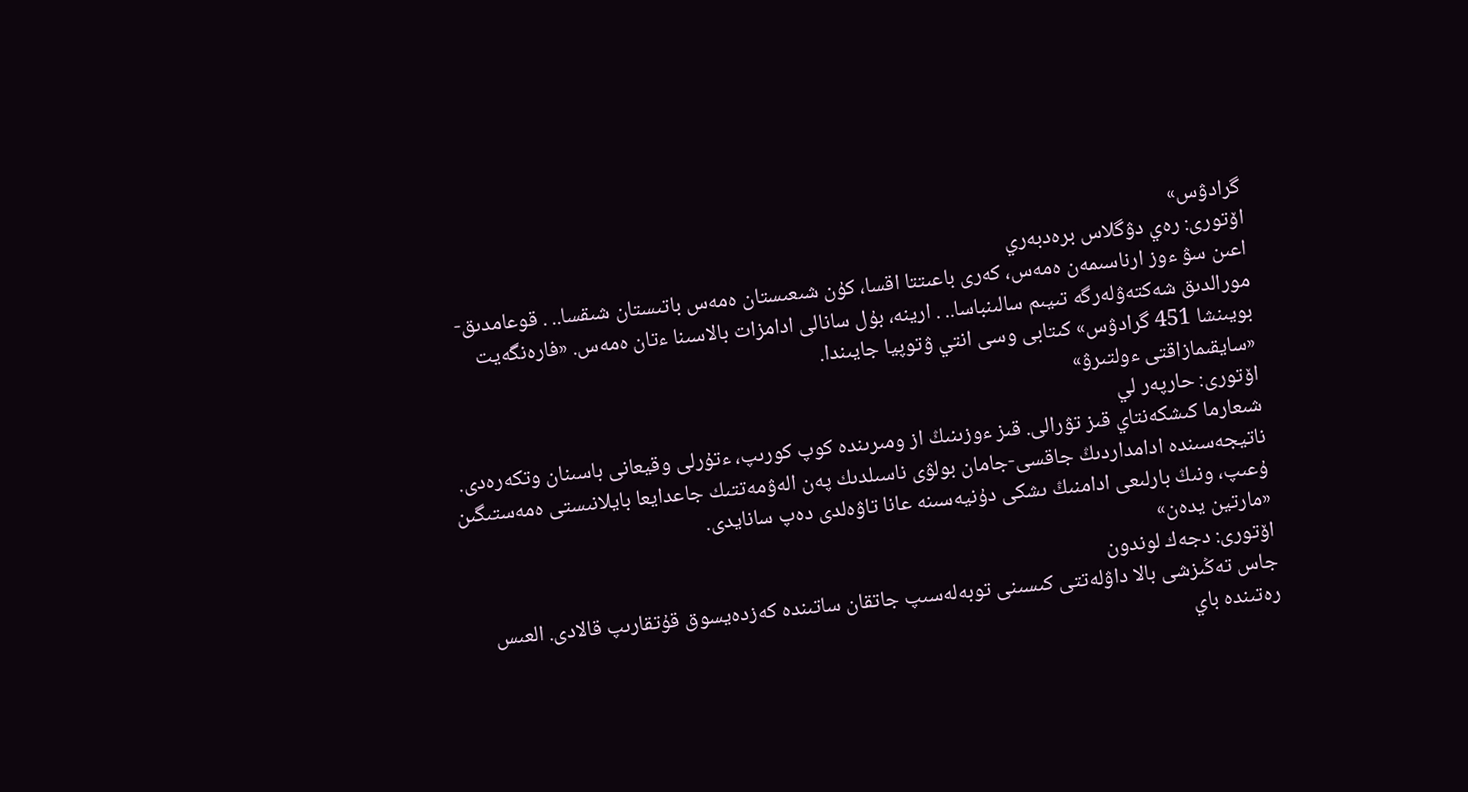گرادۋس»
اۆتورى: رەي دۋگلاس برەدبەري
اعىن سۋ ءوز ارناسىمەن ەمەس، كەرى باعىتتا اقسا، كۇن شىعىستان ەمەس باتىستان شىقسا.. . قوعامدىق- مورالدىق شەكتەۋلەرگە تىيىم سالىنباسا.. . ارينە، بۇل سانالى ادامزات بالاسىنا ءتان ەمەس. «فارەنگەيت بويىنشا 451 گرادۋس» كىتابى وسى انتي ۋتوپيا جايىندا.
«سايقىمازاقتى ءولتىرۋ»
اۆتورى: حارپەر لي
شىعارما كىشكەنتاي قىز تۋرالى. قىز ءوزىنىڭ از ومىرىندە كوپ كورىپ، ءتۇرلى وقيعانى باسىنان وتكەرەدى. ناتيجەسىندە ادامداردىڭ جاقسى-جامان بولۋى ناسىلدىك پەن الەۋمەتتىك جاعدايعا بايلانىستى ەمەستىگىن ۇعىپ، ونىڭ بارلىعى ادامنىڭ ىشكى دۇنيەسىنە عانا تاۋەلدى دەپ سانايدى.
«مارتين يدەن»
اۆتورى: دجەك لوندون
جاس تەڭىزشى بالا داۋلەتتى كىسىنى توبەلەسىپ جاتقان ساتىندە كەزدەيسوق قۇتقارىپ قالادى. العىس رەتىندە باي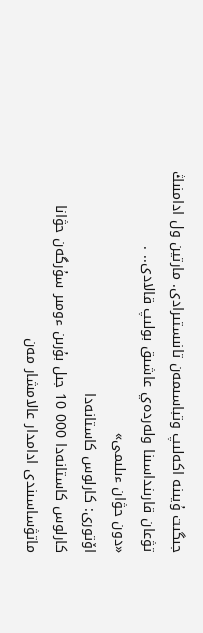جىگىت ۇيىنە اكەلىپ وتباسىمەن تانىستىرادى. مارتين ول ادامنىڭ تۋعان قارىنداسىنا ولەردەي عاشىق بولىپ قالادى.. .
«دون حۋان ءىلىمى»
اۆتورى: كارلوس كاستانەدا
كارلوس كاستانەدا 000 10 جىل بۇرىن ءومىر سۇرگەن حۋانا ماتۋساسىندى ادامدار عالامشار مەن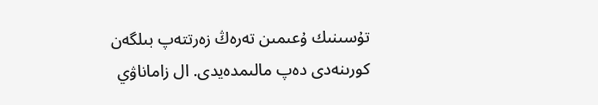تۇسىنىك ۇعىمىن تەرەڭ زەرتتەپ بىلگەن كورىنەدى دەپ مالىمدەيدى. ال زاماناۋي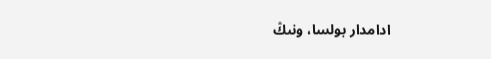ادامدار بولسا، ونىڭ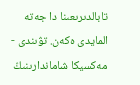تابالدىرىعىنا دا جەتە المايدى ەكەن. تۋىندى - مەكسيكا شاماندارىنىڭ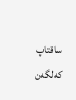ساقتاپ كەلگەن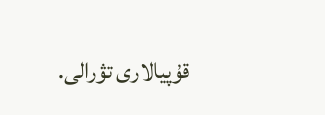قۇپيالارى تۋرالى.